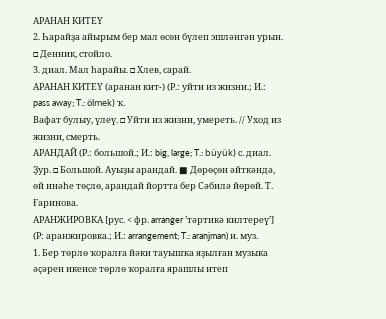АРАНАН КИТЕҮ
2. Һарайҙа айырым бер мал өсөн бүлеп эшләнгән урын. □ Денник, стойло.
3. диал. Мал һарайы. □ Хлев, сарай.
АРАНАН КИТЕҮ (аранан кит-) (Р.: уйти из жизни.; И.: pass away; T.: ölmek) ҡ.
Вафат булыу, үлеү. □ Уйти из жизни, умереть. // Уход из жизни, смерть.
АРАНДАЙ (Р.: большой.; И.: big, large; T.: büyük) с. диал.
Ҙур. □ Большой. Ауыҙы арандай. ■ Дөрөҫөн әйткәндә, өй инәһе төҫлө, арандай йортта бер Сәбилә йөрөй. Т. Ғаринова.
АРАНЖИРОВКА [рус. < фр. arranger ’тәртикә килтереү’] (Р: аранжировка.; И.: arrangement; T.: aranjman) и. муз.
1. Бер төрлө ҡоралға йәки тауышҡа яҙылған музыка әҫәрен икенсе төрлө ҡоралға ярашлы итеп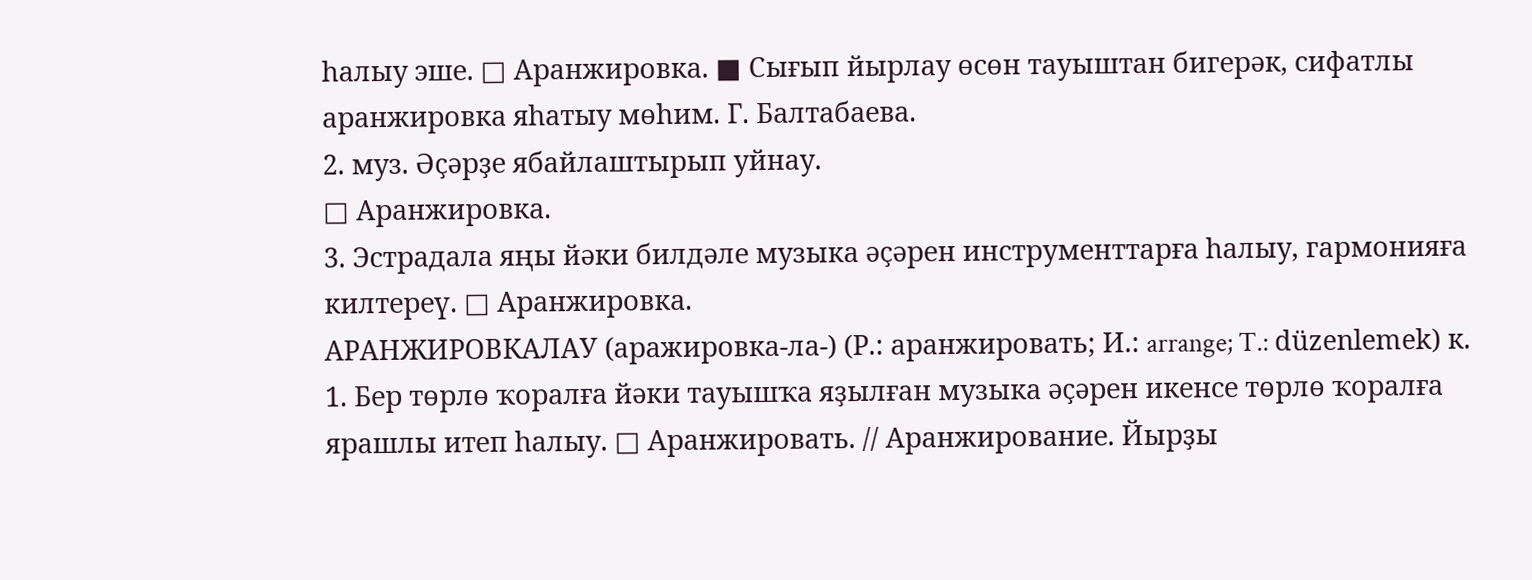һалыу эше. □ Аранжировка. ■ Сығып йырлау өсөн тауыштан бигерәк, сифатлы аранжировка яһатыу мөһим. Г. Балтабаева.
2. муз. Әҫәрҙе ябайлаштырып уйнау.
□ Аранжировка.
3. Эстрадала яңы йәки билдәле музыка әҫәрен инструменттарға һалыу, гармонияға килтереү. □ Аранжировка.
АРАНЖИРОВКАЛАУ (аражировка-ла-) (Р.: аранжировать; И.: arrange; T.: düzenlemek) к.
1. Бер төрлө ҡоралға йәки тауышҡа яҙылған музыка әҫәрен икенсе төрлө ҡоралға ярашлы итеп һалыу. □ Аранжировать. // Аранжирование. Йырҙы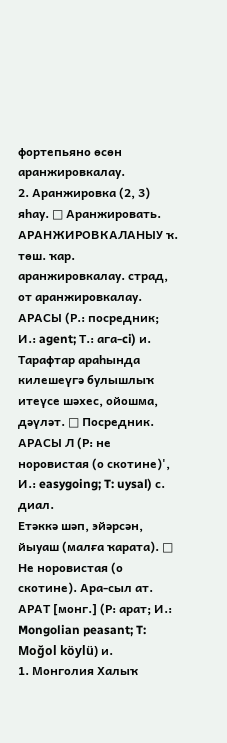фортепьяно өсөн аранжировкалау.
2. Аранжировка (2, 3) яһау. □ Аранжировать.
АРАНЖИРОВКАЛАНЫУ ҡ. төш. ҡар. аранжировкалау. страд, от аранжировкалау.
АРАСЫ (Р.: посредник; И.: agent; Т.: ага-ci) и.
Тарафтар араһында килешеүгә булышлыҡ итеүсе шәхес, ойошма, дәүләт. □ Посредник.
АРАСЫ Л (Р: не норовистая (о скотине)', И.: easygoing; T: uysal) с. диал.
Етәккә шәп, эйәрсән, йыуаш (малға ҡарата). □ Не норовистая (о скотине). Ара-сыл ат.
АРАТ [монг.] (Р: арат; И.: Mongolian peasant; T: Moğol köylü) и.
1. Монголия Халыҡ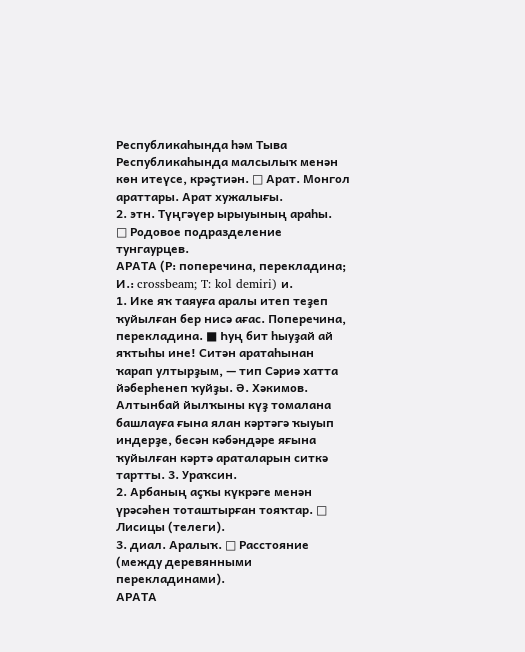Республикаһында һәм Тыва Республикаһында малсылыҡ менән көн итеүсе, крәҫтиән. □ Арат. Монгол араттары. Арат хужалығы.
2. этн. Түңгәүер ырыуының араһы.
□ Родовое подразделение тунгаурцев.
АРАТА (Р: поперечина, перекладина; И.: crossbeam; T: kol demiri) и.
1. Ике яҡ таяуға аралы итеп теҙеп ҡуйылған бер нисә ағас. Поперечина, перекладина. ■ Һуң бит һыуҙай ай яҡтыһы ине! Ситән аратаһынан ҡарап ултырҙым, — тип Сәриә хатта йәберһенеп ҡуйҙы. Ә. Хәкимов. Алтынбай йылҡыны күҙ томалана башлауға ғына ялан кәртәгә ҡыуып индерҙе, бесән кәбәндәре яғына ҡуйылған кәртә араталарын ситкә тартты. 3. Ураҡсин.
2. Арбаның аҫҡы күкрәге менән үрәсәһен тоташтырған тояҡтар. □ Лисицы (телеги).
3. диал. Аралыҡ. □ Расстояние (между деревянными перекладинами).
АРАТА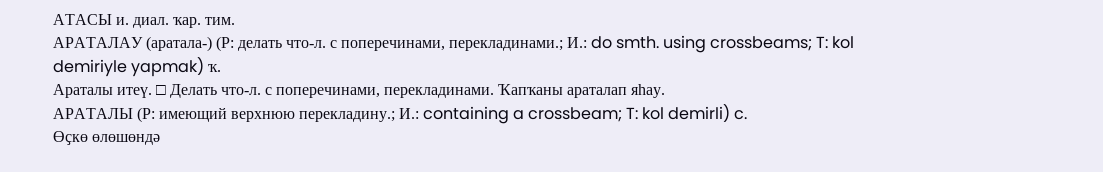АТАСЫ и. диал. ҡар. тим.
АРАТАЛАУ (аратала-) (Р: делать что-л. с поперечинами, перекладинами.; И.: do smth. using crossbeams; T: kol demiriyle yapmak) ҡ.
Араталы итеү. □ Делать что-л. с поперечинами, перекладинами. Ҡапҡаны араталап яһау.
АРАТАЛЫ (Р: имеющий верхнюю перекладину.; И.: containing a crossbeam; T: kol demirli) c.
Өҫкө өлөшөндә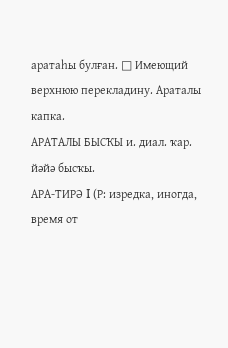аратаһы булған. □ Имеющий верхнюю перекладину. Араталы капка.
АРАТАЛЫ БЫСҠЫ и. диал. ҡар. йәйә бысҡы.
АРА-ТИРӘ I (Р: изредка, иногда, время от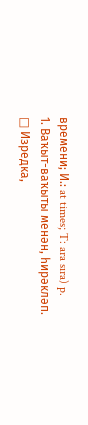времени; И.: at times; T: ara sıra) p.
1. Ваҡыт-ваҡыты менән, һирәкләп.
□ Изредка,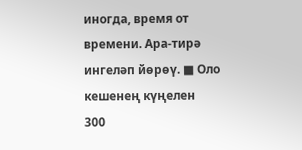иногда, время от времени. Ара-тирә ингеләп йөрөү. ■ Оло кешенең күңелен
300